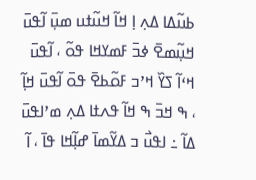ߕߎ߬ߡߊ ߡߍ߲ ߊ߲ ߞߊ߬ ߞߎ߬ߙߎ ߘߎ߲߫ ߊ߬ߟߎ߫ ߞߎ߲߬ߘߐ߫ ߦߏ߫ ߓߘߌߞߊ ߟߋ߬ ، ߊ߬ߟߎ߫ ߞߵߊ߬ ߖߌ߰ ߞߴߏ ߓߋ߬ߕߐ߫ ߟߋ߫ ߊ߬ߟߎ߫ ߞߊ߲߬ ، ߒ ߞߏ߫ ߒ ߞߊ߬ ߟߍߙߊ ߡߍ߲ ߘߴߊߟߎ߫ ߡߊ߬ ߸ ߊߟߎ߯ ߏ ߡߌ߬ߘߊ߫ ߝߊ߲߬ߞߊ ߟߊ߫ ، ߊ߬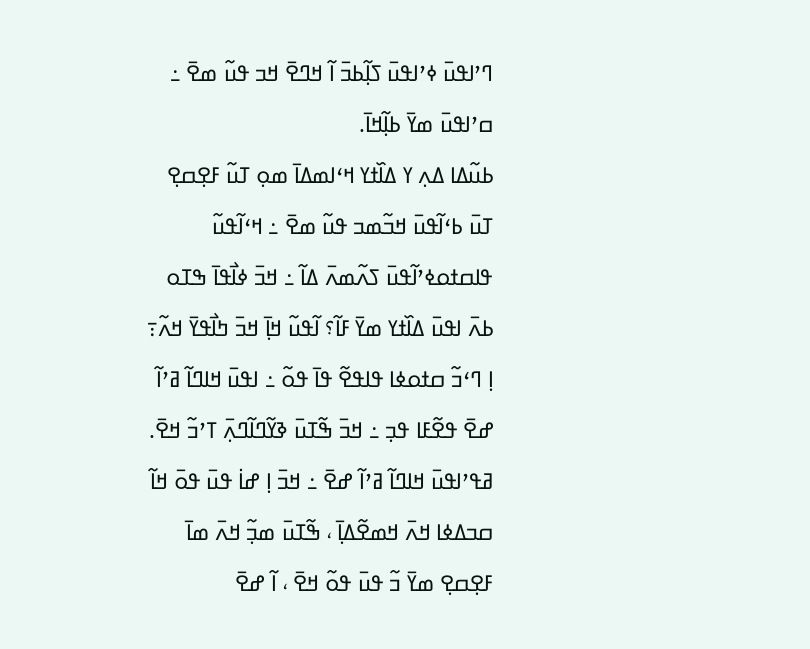ߣߴߊߟߎ߫ ߦߴߊߟߎ߫ ߖߊ߲߬ߕߏ߫ ߊ߬ ߞߣߐ߫ ߞߏ ߟߎ߬ ߘߐ߫ ߸ ߛߴߊߟߎ߫ ߘߌ߫ ߕߊ߲߬ߞߊ߫.
ߕߎ߬ߡߊ ߡߍ߲ ߌ ߡߊ߰ߙߌ ߞߵߊߘߡߊ߫ ߘߋ߲ ߠߎ߬ ߓߐ߲ߛߐ߲ ߠߎ߫ ߕߵߊ߬ߟߎ߫ ߞߏ߬ߘߏ ߟߎ߬ ߘߐ߫ ߸ ߞߵߊ߬ߟߎ߬ ߟߊߛߙߋߦߴߊ߬ߟߎ߫ ߖߍ߬ߘߍ߫ ߡߊ߬ ߸ ߞߏ߫ ߦߊ߯ߟߊ߫ ߒߠߋ ߕߍ߫ ߊߟߎ߫ ߡߊ߰ߙߌ ߘߌ߫ ߓߊ߬؟ ߊ߬ߟߎ߬ ߞߊ߲߫ ߞߏ߫ ߤߊ߯ߟߌ߫ ߞߍ߬߹ ߊ߲ ߣߵߏ߬ ߛߙߋߦߊ ߟߊߟߐ߬ ߟߊ߫ ߟߋ߬ ߸ ߊߟߎ߫ ߞߊߣߊ߬ ߥߴߊ߬ ߝߐ߫ ߟߐ߬ߓߊ ߟߏ߲ ߸ ߞߏ߫ ߒ߬ߠߎ߫ ߢߌ߬ߣߊ߬ߣߍ߲߫ ߠߴߏ߬ ߞߐ߫.
ߥߟߴߊߟߎ߫ ߞߊߣߊ߬ ߥߴߊ߬ ߝߐ߫ ߸ ߞߏ߫ ߊ߲ ߝߊ߭ ߟߎ߫ ߟߋ߫ ߞߊ߬ ߛߏߡߦߊ ߞߍ߫ ߞߘߐ߬ߡߊ߲߫ ، ߒ߬ߠߎ߫ ߘߏ߲߬ ߞߍ߫ ߘߊ߫ ߓߐ߲ߛߐ߲ ߘߌ߫ ߏ߬ ߟߎ߫ ߟߋ߬ ߞߐ߫ ، ߊ߬ ߝߐ߫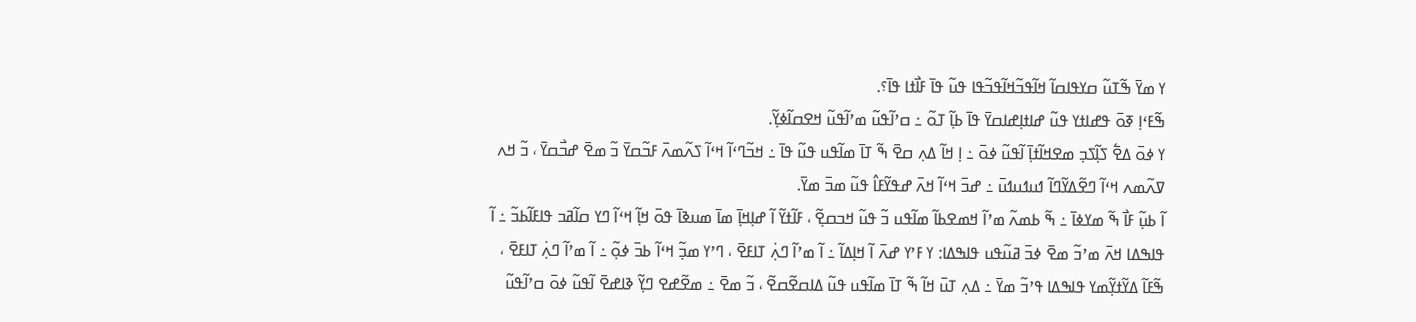ߌ ߘߌ߫ ߒ߬ߠߎ߬ ߛߌߟߊߛߊ߬ ߞߊ߬ߟߏ߬ߞߊ߬ߟߏ߬ߟߊ ߟߎ߬ ߟߊ߫ ߓߊ߯ߙߊ ߟߊ߫؟.
ߒ߬ߓߵߊ߲ ߧߋ߫ ߟߝߊߙߌ ߟߎ߬ ߝߊߙߊ߲ߝߊߛߌ߫ ߟߊ߫ ߕߊ߲߬ ߠߋ߬ ߸ ߛߴߊ߬ߟߎ߬ ߘߴߊ߬ߟߎ߬ ߞߐߛߊ߬ߦߌ߲߬.
ߌ ߦߋ߫ ߡߐ߱ ߖߊ߲߬ߖߏ߲ ߘߐߞߊ߬ߙߊ߲߫ ߊ߬ߟߎ߬ ߦߋ߫ ߸ ߊ߲ ߞߊ߬ ߡߍ߲ ߛߐ߫ ߒ߬ ߠߊ߫ ߘߊ߬ߟߎ ߟߎ߬ ߟߊ߫ ߸ ߞߏ߬ߣߵߊ߬ ߞߵߊ߬ ߖߍ߬ߘߍ߫ ߓߏ߬ߛߌ߫ ߏ߬ ߘߐ߫ ߝߏ߯ߛߌ߫ ، ߏ߬ ߞߍ ߜߍ߬ߘߍ ߞߵߊ߬ ߣߐ߬ߡߌ߬ߣߊ߬ ߗߎߗߎߗߎ߫ ߸ ߝߏ߫ ߞߵߊ߬ ߞߍ߫ ߝߟߌ߬ߓߊ߮ ߟߎ߬ ߘߏ߫ ߘߌ߫.
ߊ߬ ߕߎ߲߬ ߓߊ߯ ߒ߬ ߘߌߦߊ߫ ߸ ߒ߬ ߕߘߍ߬ ߘߴߊ߬ ߞߘߐߕߊ߬ ߘߊ߬ߟߎ ߏ߬ ߟߎ߬ ߞߏߛߐ߲߬ ، ߓߊ߬ߙߌ߬ ߊ߬ ߝߊ߲ߞߊ߲߫ ߘߊ߫ ߘߎߢߊ߫ ߟߋ߫ ߞߊ߲߬ ߞߵߊ߬ ߣߌ ߛߊ߬ߥߏ ߟߊߓߊ߬ߕߏ߬ ߸ ߊ߬ ߟߊߒߡߊ ߞߍ߫ ߘߴߏ߬ ߘߐ߫ ߦߏ߫ ߥߎ߬ߟߎ ߟߊߒߡߊ: ߌ ߓߴߌ ߝߍ߫ ߊ߬ ߞߊ߲ߡߊ߬ ߸ ߊ߬ ߘߴߊ߬ ߣߍ߲߭ ߠߊߓߐ߫ ، ߣߴߌ ߘߏ߲߬ ߞߵߊ߬ ߕߏ߫ ߦߋ߲߬ ߸ ߊ߬ ߘߴߊ߬ ߣߍ߲߭ ߠߊߓߐ߫ ، ߒ߬ߓߊ߬ ߡߌ߬ߙߌ߲߬ߘߌ ߟߊߒߡߊ ߟߴߏ߬ ߘߌ߫ ߸ ߡߍ߲ ߠߎ߫ ߞߊ߬ ߒ߬ ߠߊ߫ ߘߊ߬ߟߎ ߟߎ߬ ߡߊߛߐ߬ߛߐ߬ ، ߏ߬ ߘߐ߫ ߸ ߘߐ߬ߝߐ ߣߌ߲߬ ߢߊߝߐ߫ ߊ߬ߟߎ߬ ߦߋ߫ ߛߴߊ߬ߟߎ߬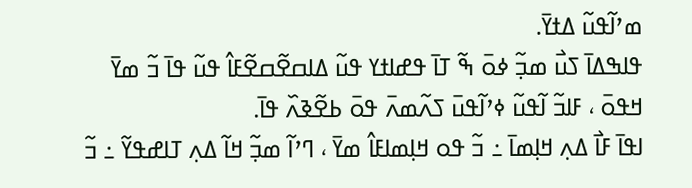ߘߴߊ߬ߟߎ߬ ߡߙߌ߫.
ߟߊߒߡߊ߫ ߖߎ߯ ߘߏ߲߬ ߦߋ߫ ߒ߬ ߠߊ߫ ߟߝߊߙߌ ߟߎ߬ ߡߊߛߐ߬ߛߐ߬ߓߊ߮ ߟߎ߬ ߟߊ߫ ߏ߬ ߘߌ߫ ߞߟߋ߫ ، ߓߊߏ߬ ߊ߬ߟߎ߬ ߦߴߊ߬ߟߎ߫ ߖߍ߬ߘߍ߫ ߟߋ߫ ߕߐ߬ߢߍ߰ ߟߊ߫.
ߊߟߊ߫ ߓߊ߯ ߡߍ߲ ߞߊ߲ߘߊ߫ ߸ ߏ߬ ߟߋ ߞߊ߲ߘߊߓߊ߮ ߘߌ߫ ، ߣߴߊ߬ ߘߏ߲߬ ߞߊ߬ ߡߍ߲ ߠߊߝߟߌ߬ ߸ ߏ߬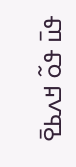ߟߎ߫ ߟߋ߬ ߞߍߕߐ߫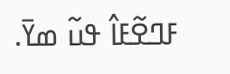ߓߣߐ߬ߓߊ߮ ߟߎ߬ ߘߌ߫.